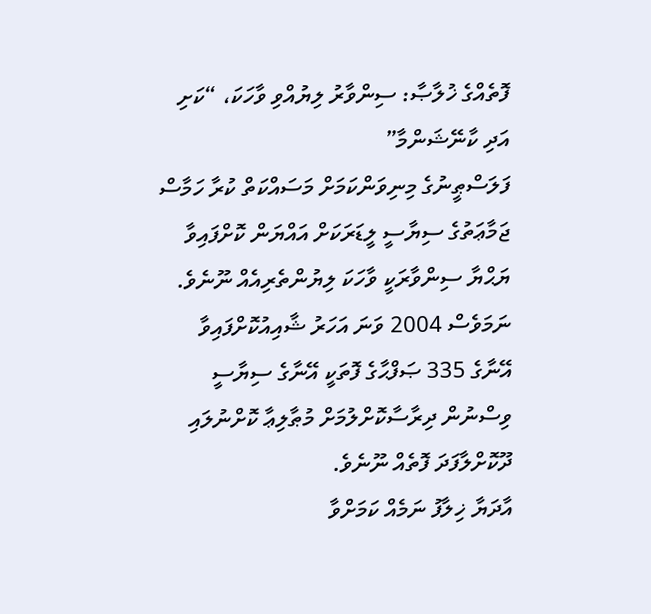ފޮތެއްގެ ޚުލާޞާ: ސިންވާރު ލިޔުއްވި ވާހަކަ، “ކަށި އަދި ކާނޭޝަންމާ”
ފަލަސްޠީނުގެ މިނިވަންކަމަށް މަސައްކަތް ކުރާ ހަމާސް ޖަމާޢަތުގެ ސިޔާސީ ލީޑަރަކަށް އައްޔަން ކޮށްފައިވާ ޔަޙްޔާ ސިންވާރަކީ ވާހަކަ ލިޔުންތެރިއެއް ނޫނެވެ. ނަމަވެސް 2004 ވަނަ އަހަރު ޝާއިއުކޮށްފައިވާ އޭނާގެ 335 ޞަފްޙާގެ ފޮތަކީ އޭނާގެ ސިޔާސީ ވިސްނުން ދިރާސާކޮށްލުމަށް މުޠާލިޢާ ކޮށްނުލައި ދޫކޮށްލާފަދަ ފޮތެއް ނޫނެވެ.
އާދަޔާ ޚިލާފު ނަމެއް ކަމަށްވާ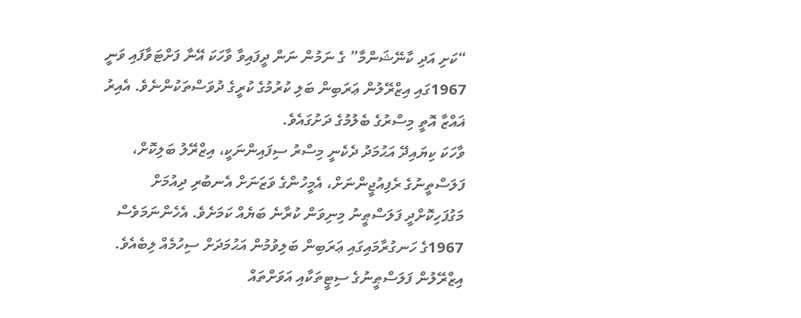“ކަށި އަދި ކާނޭޝަންމާ” ގެ ނަމުން ނަން ދީފައިވާ ވާހަކަ އޭނާ ފަށްޓަވާފައި ވަނީ 1967ގައި އިޒްރޭލުން ޢަރަބިން ބަލި ކުރުމުގެ ކުރީގެ ދުވަސްތަކުންނެވެ. އެއިރު ޣައްޒާ އޮތީ މިސްރުގެ ބެލުމުގެ ދަށުގައެވެ.
ވާހަކަ ކިޔައިދޭ އަޙުމަދު ދެކެނީ މިސްރު ސިފައިންނަކީ، އިޒްރޭލު ބަލިކޮށް، ފަލަސްތީނުގެ ރެފިއުޖީންނަށް، އެމީހުންގެ ވަޒަނަށް އެނބުރި ދިއުމަށް މަގުފަހިކޮށްދީ ފަލަސްޠީނު މިނިވަން ކުރާނެ ބަޔެއް ކަމަށެވެ. އެހެންނަމަވެސް 1967ގެ ހަނގުރާމައިގައި ޢަރަބިން ބަލިވުމުން އަޙުމަދަށް ސިހުމެއް ލިބެއެވެ.
އިޒްރޭލުން ފަލަސްޠީނުގެ ސިޓީތަކާއި އަވަށްތައް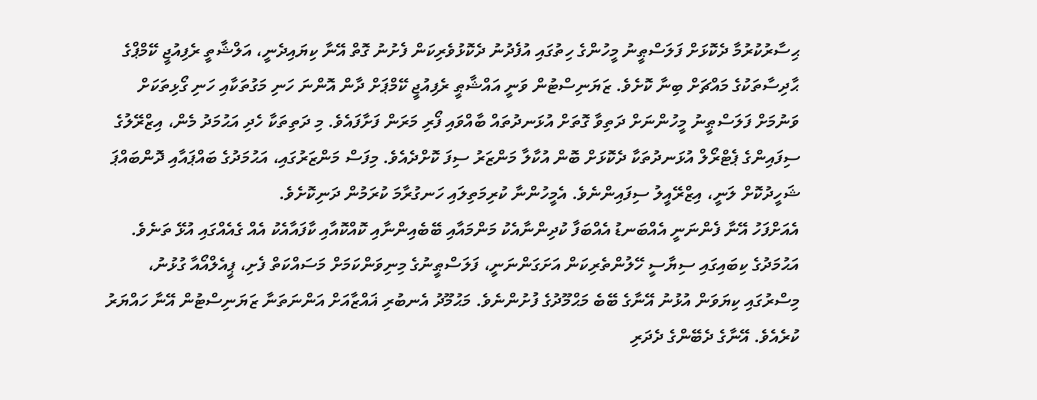ޙިސާރުކުރުމާ ދެކޮޅަށް ފަލަސްޠީނު މީހުންގެ ހިތުގައި އުފެދުނު ދެކޮޅުވެރިކަން ފެށުނު ގޮތް އޭނާ ކިޔައިދެނީ، އަލްޝާތީ ރެފިއުޖީ ކޭމްޕްގެ ޙާދިސާތަކުގެ މައްޗަށް ބިނާ ކޮށެވެ. ޒަޔަނިސްޓުން ވަނީ އައްޝާޠީ ރެފިއުޖީ ކޭމްޕަށް ދާން އޮންނަ ހަނި މަގުތަކާއި ހަނި ގޯޅިތަކަށް ވަނުމަށް ފަލަސްޠީނު މީހުންނަށް ދަތިވާ ގޮތަށް އުޅަނދުތައް ބާއްވައި ފޯރި މަރަން ފަށާފައެވެ. މި ދަތިތަކާ ހެދި އަޙުމަދު މެން، އިޒްރޭލުގެ ސިފައިންގެ ޕެޓްރޯލް އުޅަނދުތަކާ ދެކޮޅަށް ބޮން އުކާލާ މަންޒަރު ސިފަ ކޮށްދެއެވެ. މިފަސް މަންޒަރުގައި، އަޙުމަދުގެ ބައްޕައާއި ދޮންބައްޕަ ޝަހީދުކޮށް ލަނީ، އިޒްރޭއީލު ސިފައިންނެވެ. އެމީހުންނާ ކުރިމަތިލައި ހަނގުރާމަ ކުރަމުން ދަނިކޮށެވެ.
އެއަށްފަހު އޭނާ ފެންނަނީ އެއްބަނޑު އެއްބަފާ ކުދިންނާއެކު މަންމައާއި ބޭބެއިންނާއި ކޮއްކޮއާއި ކާފައާއެކު އެއް ގެއެއްގައި އުޅޭ ތަނެވެ.
އަޙުމަދުގެ ކިބައިގައި ސިޔާސީ ހޭލުންތެރިކަން އަށަގަންނަނީ، ފަލަސްޠީނުގެ މިނިވަންކަމަށް މަސައްކަތް ފެށި، ޕީއެލްއޯއާ ގުޅުނު، މިސްރުގައި ކިޔަވަން އުޅުނު އޭނާގެ ބޭބެ މަޙްމޫދުގެ ފުށުންނެވެ. މަޙުމޫދު އެނބުރި ޣައްޒާއަށް އަންނަތަނާ ޒަޔަނިސްޓުން އޭނާ ހައްޔަރު ކުރެއެވެ. އޭނާގެ ދެބޭންގެ ދެދަރި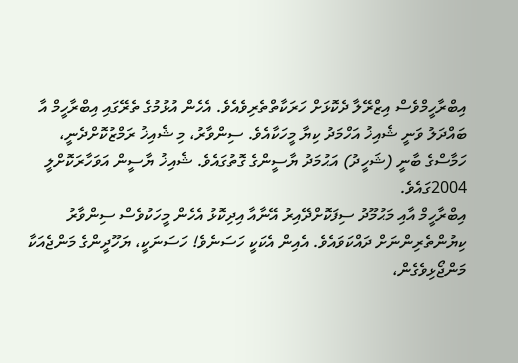އިބްރާހީމްވެސް އިޒްރޭލާ ދެކޮޅަށް ހަރަކާތްތެރިވެއެވެ. އެހެން އުޅުމުގެ ތެރޭގައި އިބްރާހީމް އާ ބައްދަލު ވަނީ ޝެއިޚު އަހްމަދު ކިޔާ މީހަކާއެވެ. ސިންވާރު، މި ޝެއިޚު ރަމްޒުކޮށްދެނީ، ހަމާސްގެ ބާނީ (ޝަހީދު) އަޙުމަދު ޔާސީންގެ ގޮތުގައެވެ. ޝެއިޚު ޔާސީން އަވަހާރަކޮށްލީ 2004ގައެވެ.
އިބްރާހީމް އާއި މަޙުމޫދު ސިފަކޮށްދޭއިރު އޭނާއާ އިދިކޮޅު އެހެން މީހަކުވެސް ސިންވާރު ކިޔުންތެރިންނަށް ދައްކަވައެވެ. އެއިން އެކަކީ ހަސަނެވެ! ހަސަނަކީ، ޔަހޫދީންގެ މަންޖެއަކާ މަންޖޯޅިވެގެން،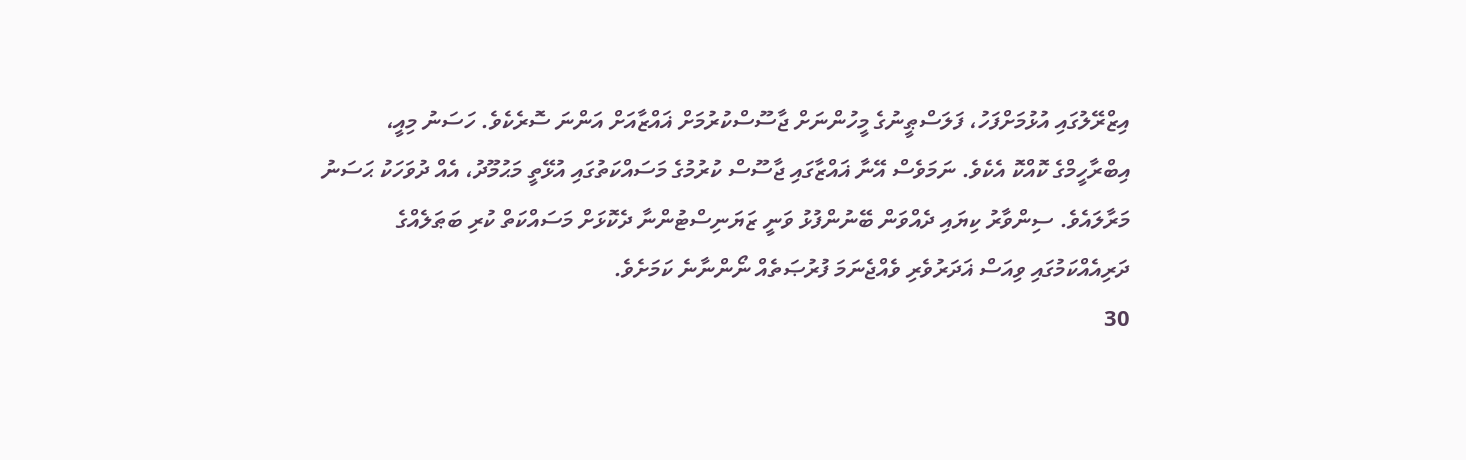އިޒްރޭލުގައި އުޅުމަށްފަހު، ފަލަސްޠީނުގެ މީހުންނަށް ޖާސޫސްކުރުމަށް ޣައްޒާއަށް އަންނަ ސޮރެކެވެ. ހަސަނު މިއީ، އިބްރާހީމްގެ ކޮއްކޮ އެކެވެ. ނަމަވެސް އޭނާ ޣައްޒާގައި ޖާސޫސް ކުރުމުގެ މަސައްކަތުގައި އުޅޭތީ މަޙުމޫދު، އެއް ދުވަހަކު ޙަސަނު މަރާލައެވެ. ސިންވާރު ކިޔައި ދެއްވަން ބޭނުންފުޅު ވަނީ ޒަޔަނިސްޓުންނާ ދެކޮޅަށް މަސައްކަތް ކުރި ބަޠަލެއްގެ ދަރިއެއްކަމުގައި ވިއަސް ޣަދަރުވެރި ވެއްޖެނަމަ ފުރުޞަތެއް ނޯންނާނެ ކަމަށެވެ.
30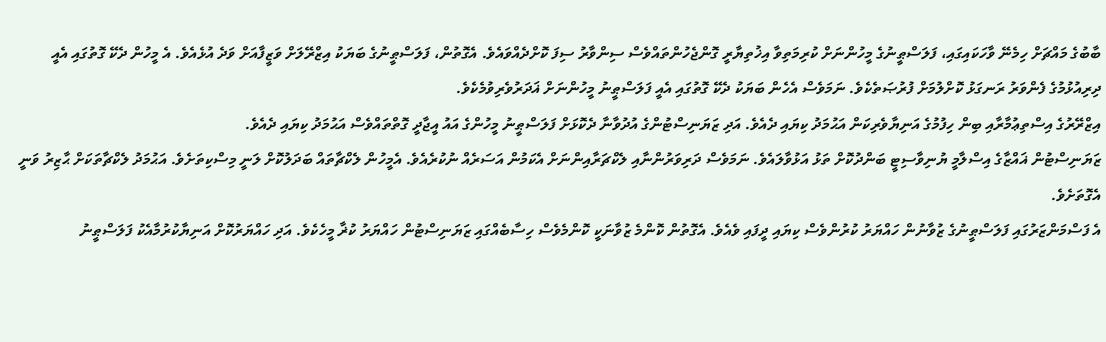ބާބުގެ މައްޗަށް ހިމެނޭ ވާހަކައިގައި، ފަލަސްޠީނުގެ މީހުންނަށް ކުރިމަތިވާ އިޚުތިޔާރީ ގޮންޖެހުންތައްވެސް ސިންވާރު ސިފަ ކޮށްދެއްވައެވެ. އެގޮތުން، ފަލަސްޠީނުގެ ބަޔަކު އިޒްރޭލަށް ވަޒީފާއަށް ވަދެ އުޅެއެވެ. އެ މީހުން ދެކޭ ގޮތުގައި އެއީ ދިރިއުޅުމުގެ ފެންވަރު ރަނގަޅު ކޮށްލުމަށް ފުރުޞަތެކެވެ. ނަމަވެސް އެހެން ބަޔަކު ދެކޭ ގޮތުގައި އެއީ ފަލަސްޠީނު މީހުންނަށް ޣަދަރުވެރިވުމެކެވެ.
އިޒްރޭރުގެ އިސްތިޢުމާރާއި ބިން ހިފުމުގެ އަނިޔާވެރިކަން އަޙުމަދު ކިޔައި ދެއެވެ. އަދި ޒަޔަނިސްޓުންގެ އުދުވާނާ ދެކޮޅަށް ފަލަސްޠީނު މީހުންގެ އައު އީޖާދީ ގޮތްތައްވެސް އަޙުމަދު ކިޔައި ދެއެވެ.
ޒަޔަނިސްޓުން ޣައްޒާގެ އިސްލާމީ ޔުނިވާސިޓީ ބަންދުކޮށް ތަޅު އަޅުވާލައެވެ. ނަމަވެސް ދަރިވަރުންނާއި ލެކްޗަރާއިންނަށް އެކަމުން އަސަރެއް ނުކުރެއެވެ. އެމީހުން ލެކްޗާތައް ބަދަލުކޮށް ލަނީ މިސްކިތަށެވެ. އަޙުމަދު ލެކްޗާތަކަށް ޙާޒިރު ވަނީ އެގޮތަށެވެ.
އެ ފަސްމަންޒަރުގައި ފަލަސްޠީނުގެ ޒުވާނުން ހައްޔަރު ކުރުންވެސް ކިޔައި ދީފައި ވެއެވެ. އެގޮތުން ކޮންމެ ޒުވާނަކީ ކޮންމެވެސް ހިސާބެއްގައި ޒަޔަނިސްޓުން ހައްޔަރު ކުޜާ މީހެކެވެ. އަދި ހައްޔަރުކޮށް އަނިޔާކުރުމާއެކު ފަލަސްޠީނު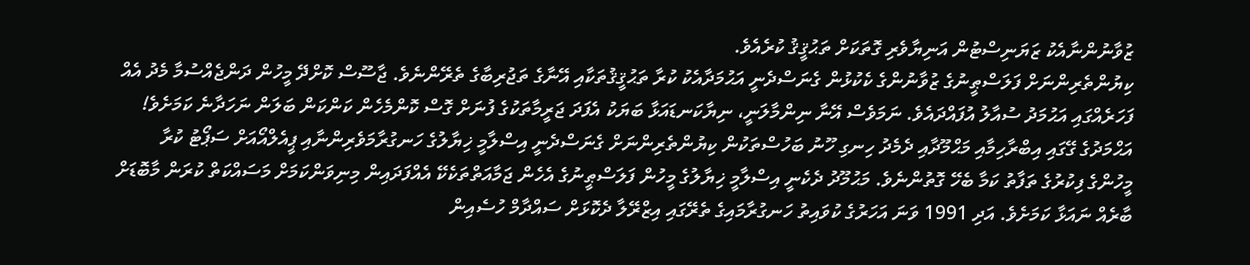ޒުވާނުންނާއެކު ޒަޔަނިސްޓުން އަނިޔާވެރި ގޮތަކަށް ތަޙުޤީޤު ކުރެއެވެ.
ކިޔުންތެރިންނަށް ފަލަސްޠީނުގެ ޒުވާނުންގެ ކެކުޅުން ގެނަސްދެނީ އަޙުމަދާއެކު ކުރާ ތަޙުޤީޤުތަކާއި އޭނާގެ ތަޖުރިބާގެ ތެރޭންނެވެ. ޖާސޫސް ކޮށްދޭ މީހުން ދަންޖެއްސުމާ މެދު އެއް ފަހަރެއްގައި އަޙުމަދު ސުއާލު އުފައްދައެވެ. ނަމަވެސް އޭނާ ނިންމާލަނީ، ނިޔާކަނޑައަޅާ ބަޔަކު އެފަދަ ޖަރީމާތަކުގެ ފުނަށް ގޮސް ކޮންމެހެން ކަންކަން ބަލަން ނަހަދާނެ ކަމަށެވެ!
އަޙްމަދުގެ ގޭގައި އިބްރާހިމާއި މަޙްމޫދާއި ދެމެދު ހިނގި ހޫނު ބަހުސްތަކުން ކިޔުންތެރިންނަށް ގެނަސްދެނީ އިސްލާމީ ޚިޔާލުގެ ހަނގުރާމަވެރިންނާއި ޕީއެލްއޯއަށް ސަޕޯޓު ކުރާ މީހުންގެ ފިކުރުގެ ތަފާތު ކަމާ ބެހޭ ގޮތުންނެވެ. މަޙުމޫދު ދެކެނީ އިސްލާމީ ޚިޔާލުގެ މީހުން ފަލަސްޠީނުގެ އެހެން ޖަމާއަތްތަކެކޭ އެއްފަދައިން މިނިވަންކަމަށް މަސައްކަތް ކުރަން މާބޮޑަށް ބާރެއް ނައަޅާ ކަމަށެވެ. އަދި 1991 ވަނަ އަހަރުގެ ކުވައިތު ހަނގުރާމައިގެ ތެރޭގައި އިޒްރޭލާ ދެކޮޅަށް ސައްދާމް ހުސެއިން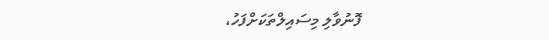ފޮނުވާލި މިސައިލްތަކަށްފަހު،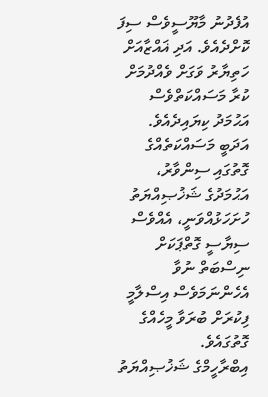އުފެދުނު މާޔޫސީވެސް ސިފަ ކޮށްދެއެވެ. އަދި ޣައްޒާއަށް ހަތިޔާރު ވަގަށް ވެއްދުމަށް ކުރާ މަސައްކަތްވެސް އަޙުމަދު ކިޔައިދެއެވެ.
އަދަބީ މަސައްކަތެއްގެ ގޮތުގައި ސިންވާރު، އަޙުމަދުގެ ޝަޚުޞިއްޔަތު ހުށަހަޅުއްވަނީ، އެއްވެސް ސިޔާސީ ގޮތްޕަކަށް ނިސްބަތް ނުވާ އެހެންނަމަވެސް އިސްލާމީ ފިކުރަށް ބުރަވާ މީހެއްގެ ގޮތުގައެވެ.
އިބްރާހީމްގެ ޝަޚުޞިއްޔަތު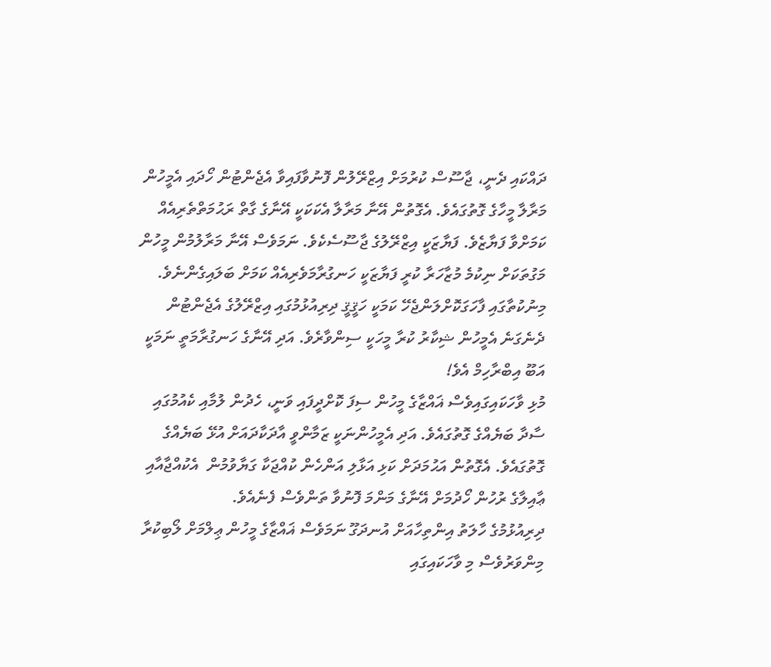ދައްކައި ދެނީ، ޖާސޫސް ކުރުމަށް އިޒްރޭލުން ފޮނުވާފައިވާ އެޖެންޓުން ހޯދައި އެމީހުން މަރާލާ މީހާގެ ގޮތުގައެވެ. އެގޮތުން އޭނާ މަރާލާ އެކަކަކީ އޭނާގެ ގާތް ރަޙުމަތްތެރިއެއް ކަމަށްވާ ފަޔާޒެވެ. ފަޔާޒަކީ އިޒްރޭލުގެ ޖާސޫސެކެވެ. ނަމަވެސް އޭނާ މަރާލުމުން މީހުން މަގުތަކަށް ނިކުމެ މުޒާހަރާ ކުރީ ފަޔާޒަކީ ހަނގުރާމަވެރިއެއް ކަމަށް ބަލައިގެންނެވެ.
މިނުކުތާގައި ފާހަގަކޮށްލަންޖެހޭ ކަމަކީ ހަޤީޤީ ދިރިއުޅުމުގައި އިޒްރޭލުގެ އެޖެންޓުން ދެނެގަނެ އެމީހުން ޝިކާރު ކުރާ މީހަކީ ސިންވާރެވެ. އަދި އޭނާގެ ހަނގުރާމަތީ ނަމަކީ އަބޫ އިބްރާހިމް އެވެ!
މުޅި ވާހަކައިގައިވެސް ޣައްޒާގެ މީހުން ސިފަ ކޮށްދީފައި ވަނީ، ހެދުން ލުމާއި ކެއުމުގައި ސާދާ ބަޔެއްގެ ގޮތުގައެވެ. އަދި އެމީހުންނަކީ ޒަމާންވީ އާދަކާދައަށް އުޅޭ ބަޔެއްގެ ގޮތުގައެވެ. އެގޮތުން އަޙުމަދަށް ކަޅި އަޅާލި އަންހެން ކުއްޖަކާ ގަޔާވުމުން  އެކުއްޖާއާއި ޢާއިލާގެ ރުހުން ހޯދުމަށް އޭނާގެ މަންމަ ފޮނުވާ ތަންވެސް ފެނެއެވެ.
ދިރިއުޅުމުގެ ހާލަތު އިންތިހާއަށް އުނދަގޫ ނަމަވެސް ޣައްޒާގެ މީހުން ޢިލްމަށް ލޯބިކުރާ މިންވަރުވެސް މި ވާހަކައިގައި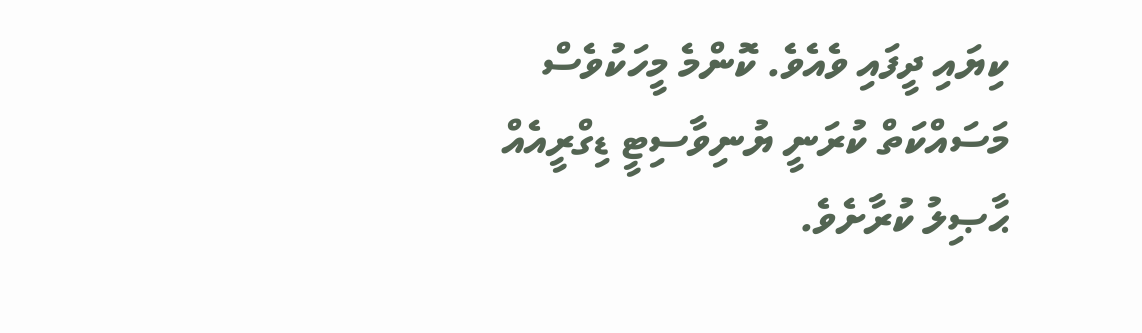ކިޔައި ދީފައި ވެއެވެ. ކޮންމެ މީހަކުވެސް މަސައްކަތް ކުރަނީ ޔުނިވާސިޓީ ޑިގްރީއެއް ޙާޞިލު ކުރާށެވެ.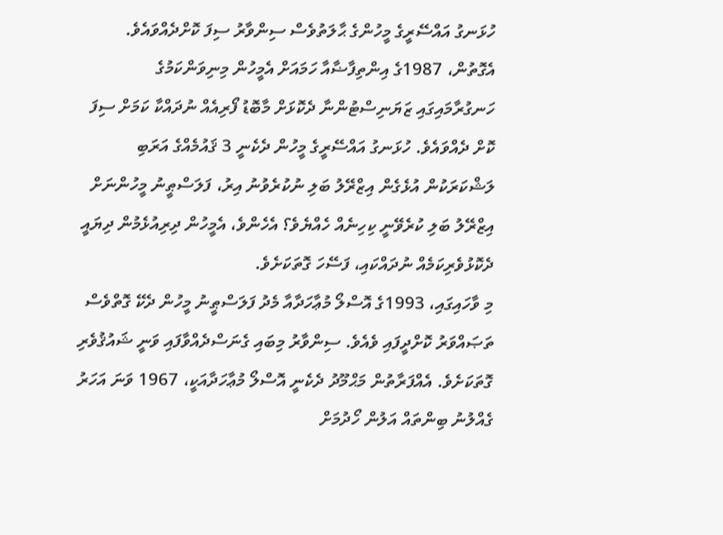ހުޅަނގު އައްސޭރީގެ މީހުންގެ ޙާލަތުވެސް ސިންވާރު ސިފަ ކޮށްދެއްވައެވެ. އެގޮތުން، 1987ގެ އިންތިފާޟާއާ ހަމައަށް އެމީހުން މިނިވަންކަމުގެ ހަނގުރާމައިގައި ޒަޔަނިސްޓުންނާ ދެކޮޅަށް މާބޮޑު ފޯރިއެއް ނުދައްކާ ކަމަށް ސިފަ ކޮށް ދެއްވައެވެ. ހުޅަނގު އައްސޭރީގެ މީހުން ދެކެނީ 3 ޤައުމެއްގެ އަރަބި ލަޝްކަރަކުން އުޅެގެން އިޒްރޭލު ބަލި ނުކުރެވުނު އިރު، ފަލަސްޠީނު މީހުންނަށް އިޒްރޭލު ބަލި ކުރެވޭނީ ކިހިނެއް ހެއްޔެވެ؟ އެހެންވެ، އެމީހުން ދިރިއުޅެމުން ދިޔައީ ދެކޮޅުވެރިކަމެއް ނުދައްކައި، ފަސޭހަ ގޮތަކަށެވެ.
މި ވާހައިގައި، 1993ގެ އޮސްލޯ މުޢާހަދާއާ މެދު ފަލަސްޠީނު މީހުން ދެކޭ ގޮތްވެސް ތަޞައްވަރު ކޮށްދީފައި ވެއެވެ. ސިންވާރު މިބައި ގެނަސްދެއްވާފައި ވަނީ ޝައުޤުވެރި ގޮތަކަށެވެ. އެއްފަރާތުން މަޙްމޫދު ދެކެނީ އޮސްލޯ މުޢާހަދާއަކީ، 1967 ވަނަ އަހަރު ގެއްލުނު ބިންތައް އަލުން ހޯދުމަށް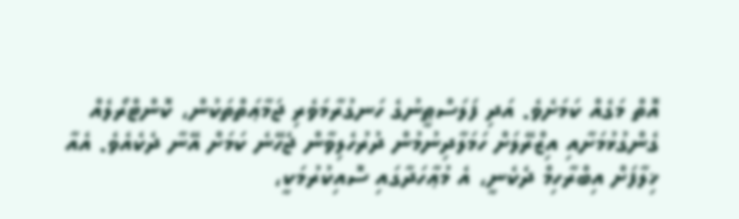އޮތް މަގެއް ކަމަށެވެ. އަދި ފަލަސްޠީނުގެ ހަނގުރާމަވެރި ޖަމާޢަތްތަކުން، ކޮންޓްރޯލެއް ގެންގުޅުމަށާއި އިޒްރޭލަށް ހަމަލާދިނުމުން ދުރުހެލިވާން ޖެހޭނެ ކަމަށް އޭނާ ދެކެއެވެ. އެއާ ޚިލާފަށް އިބްރާހިމް ދެކެނީ، އެ މުޢާހަދާގައި ސޮއިކުރުމަކީ،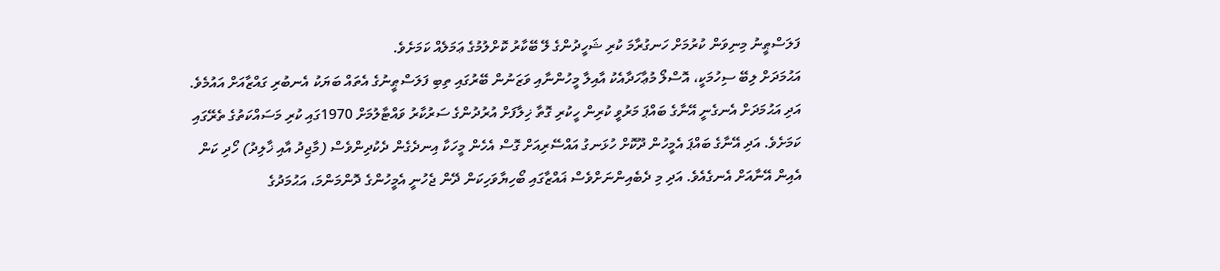ފަލަސްޠީނު މިނިވަން ކުރުމަށް ހަނގުރާމަ ކުރި ޝަހީދުންގެ ލޭ ބޭކާރު ކޮށްލުމުގެ ޢަމަލެއް ކަމަށެވެ.
އަޙުމަދަށް ލިބޭ ސިހުމަކީ، އޮސްލޯ މުޢާހަދާއެކު އާއިލާ މީހުންނާއި ވަޒަނުން ބޭރުގައި ތިބި ފަލަސްޠީނުގެ އެތައް ބަޔަކު އެނބުރި ގައްޒާއަށް އައުމެވެ. އަދި އަޙުމަދަށް އެނގެނީ އޭނާގެ ބައްޕަ މަރުވީ ކުރިން ހީކުރި ގޮތާ ޚިލާފަށް އުރުދުންގެ ސަރުކާރު ވައްޓާލުމަށް 1970ގައި ކުރި މަސައްކަތުގެ ތެރޭގައި ކަމަށެވެ. އަދި އޭނާގެ ބައްޕަ އެމީހުން ދޫކޮށް ހުޅަނގު އައްސޭރިއަށް ގޮސް އެހެން މީހަކާ އިނދެގެން ދެކުދިންވެސް (މާޖިދު އާއި ޚާލިދު) ހޯދި ކަން އެއިން އޭނާއަށް އެނގެއެވެ. އަދި މި ދެބެއިންނަށްވެސް ޣައްޒާގައި ބޯހިޔާވަހިކަން ދޭން ޖެހުނީ އެމީހުންގެ ދޮންމަންމަ، އަޙުމަދުގެ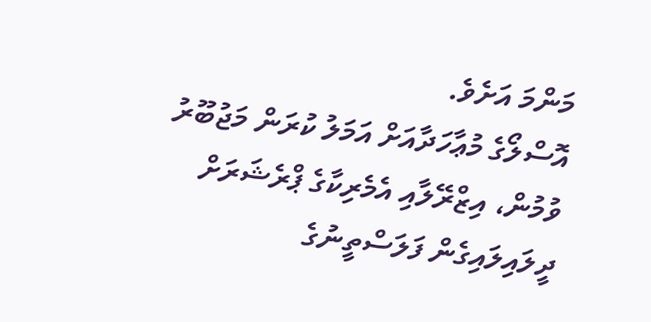މަންމަ އަށެވެ.
އޮސްލޯގެ މުޢާހަދާއަށް އަމަލު ކުރަން މަޖުބޫރު ވުމުން، އިޒްރޭލާއި އެމެރިކާގެ ޕްރެޝަރަށް ދީލައިލައިގެން ފަލަސްތީނުގެ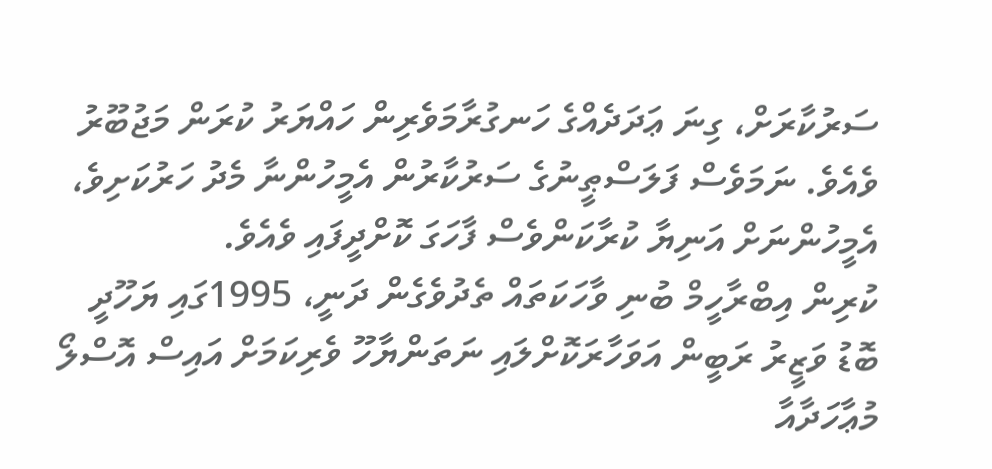ސަރުކާރަށް، ގިނަ ޢަދަދެއްގެ ހަނގުރާމަވެރިން ހައްޔަރު ކުރަން މަޖުބޫރު ވެއެވެ. ނަމަވެސް ފަލަސްޠީނުގެ ސަރުކާރުން އެމީހުންނާ މެދު ހަރުކަށިވެ، އެމީހުންނަށް އަނިޔާ ކުރާކަންވެސް ފާހަގަ ކޮށްދީފައި ވެއެވެ.
ކުރިން އިބްރާހީމް ބުނި ވާހަކަތައް ތެދުވެގެން ދަނީ، 1995ގައި ޔަހޫދީ ބޮޑު ވަޒީރު ރަބީން އަވަހާރަކޮށްލައި ނަތަންޔާހޫ ވެރިކަމަށް އައިސް އޮސްލޯ މުޢާހަދާއާ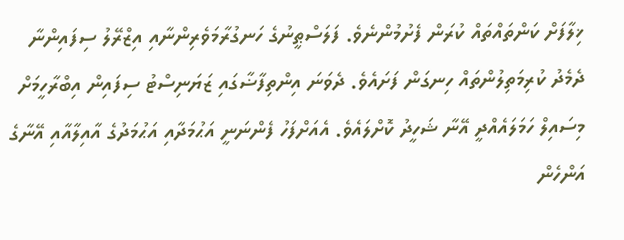ޚިލާފަށް ކަންތައްތައް ކުރަން ފެށުމުންނެވެ. ފަލަސްޠީނުގެ ހަނގުރާމަވެރިންނާއި އިޒްރޭލު ސިފައިންނާ ދެމެދު ކުރިމަތިލުންތައް ހިނގަން ފަށައެވެ. ދެވަނަ އިންތިފާޟާގައި ޒަޔަނިސްޓު ސިފައިން އިބްރާހީމަށް މިސައިލް ހަމަލައެއްދީ އޭނާ ޝަހީދު ކޮށްލައެވެ. އެއަށްފަހު ފެންނަނީ އަޙުމަދާއި އަޙުމަދުގެ އާއިލާއާއި އޭނާގެ އަންހެން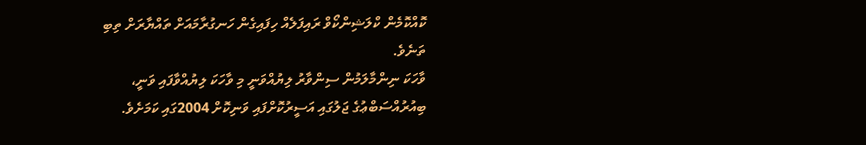ކޮއްކޮމެން ކްލަޝިންކޯވް ރައިފަލެއް ހިފައިގެން ހަނގުރާމައަށް ތައްޔާރަށް ތިބި ތަނެވެ.
ވާހަކަ ނިންމާލަމުން ސިންވާރު ލިޔުއްވަނީ މި ވާހަކަ ލިޔުއްވާފައި ވަނީ، ބިއުރުއްސަބްޢުގެ ޖަލުގައި އަސީރުކޮށްފައި ވަނިކޮށް 2004ގައި ކަމަށެވެ.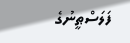ފަލަސްޠީނުގެ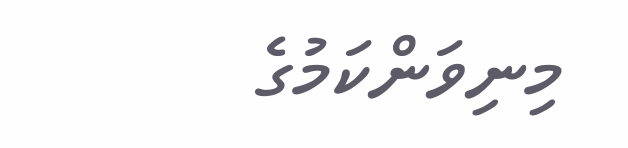މިނިވަންކަމުގެ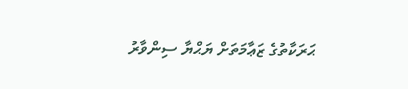ޙަރަކާތުގެ ޒަޢާމަތަށް ޔަޙްޔާ ސިންވާރު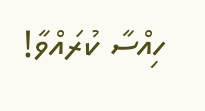ހިއްސާ ކުރައްވާ!